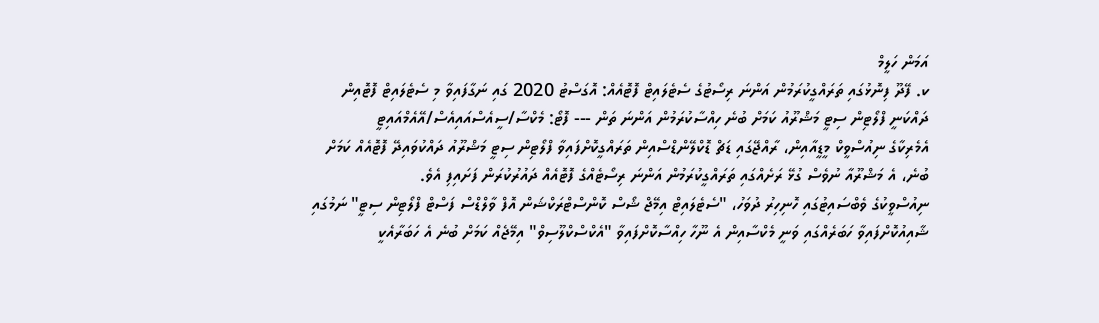އަމަން ހަލީމް
ކ. ފޭދޫ ފިނޮޅުގައި ތަރައްގީކުރަމުން އަންނަ ރިސޯޓުގެ ސެޓެލައިޓް ފޮޓޮއެއް: އޮގަސްޓު 2020 ގައި ނަގާފައިވާ މި ސެޓެލައިޓް ފޮޓޮއިން ދައްކަނީ ފްލޯޓިން ސިޓީ މަޝްރޫއު ކަމަށް ބުނެ ހިއްސާކުރަމުން އަންނަ ތަން --- ފޮޓޯ: މެކްސާ/ސީއެސްއައިއެސް/އޭއެމްއައިޓީ
އެމެރިކާގެ ނިއުސްވީކް މީޑީއާއިން، ރާއްޖޭގައި ޑަޗް ޑޮކްލޭންޑްސްއިން ތަރައްގީކޮށްފައިވާ ފްލޯޓިން ސިޓީ މަޝްރޫއު ދައްކުވައިދޭ ފޮޓޮއެއް ކަމަށް ބުނެ، އެ މަޝްރޫއާ ނުވެސް ގުޅޭ ރަށެއްގައި ތަރައްގީކުރަމުން އަންނަ ރިސޯޓެއްގެ ފޮޓޮއެއް ދައުރުކުރަން ފަށައިފި އެވެ.
ނިއުސްވީކުގެ ވެބްސައިޓުގައި ހޮނިހިރު ދުވަހު، "ސެޓެލައިޓް އިމޭޖް ޝޯސް ކޮންސްޓްރަކްޝަން އޮފް ވާލްޑްސް ފަސްޓް ފްލޯޓިން ސިޓީ" ނަމުގައި ޝާއިއުކޮށްފައިވާ ހަބަރެއްގައި ވަނީ މެކްސާއިން އެ ނޫހާ ހިއްސާކޮށްފައިވާ "އެކްސްކްލޫސިވް" އިމޭޖެއް ކަމަށް ބުނެ އެ ހަބަރާއެކީ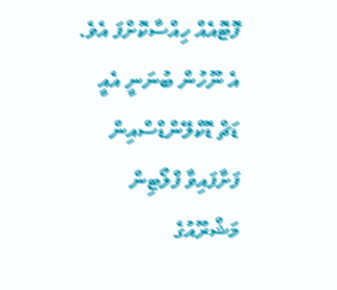ފޮޓޮއެއް ހިއްސާކޮށްފަ އެވެ. އެ ނޫހުން ބުނަނީ އެއީ ޑަޗް ޑޮކްލޭންޑްސްއިން ފަށާފައިވާ ފްލޯޓިން މަޝްރޫއުގެ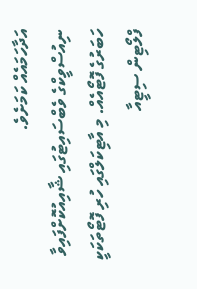އަދާހަމައެއް ކަމަށެވެ.
ނިއުސްވީކްގެ ވެބްސައިޓުގައި ޝާއިއުކޮށްފައިވާ ހަބަރުގެ ފޮޓޯއެއް. މި އާޓިކަލްގައި ހުރި ފޮޓޯތަކަކީ ފްލޯޓިން ސިޓީއާ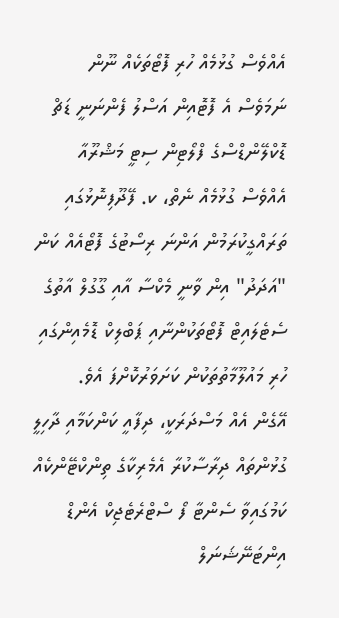އެއްވެސް ގުޅުމެއް ހުރި ފޮޓޯތަކެއް ނޫން
ނަމަވެސް އެ ފޮޓޮއިން އަސްލު ފެންނަނީ ޑަޗް ޑޮކްލޭންޑްސްގެ ފްލޯޓިން ސިޓީ މަޝްރޫއާ އެއްވެސް ގުޅުމެއް ނެތް، ކ. ފޭދޫފިނޮޅުގައި ތަރައްގީކުރަމުން އަންނަ ރިސޯޓުގެ ފޮޓޯއެއް ކަން "އަދަދު" އިން ވާނީ މެކްސާ އާއި ގޫގުލް އާތުގެ ސެޓެލައިޓް ފޮޓޯތަކުންނާއި ޕަބްލިކް ޑޮމެއިންގައި ހުރި މައުލޫމާތުތަކުން ކަށަވަރުކޮށްފަ އެވެ.
އޭގެން އެއް މަސްދަރަކީ، ދިފާއީ ކަންކަމާއި ދާހިލީ ގުޅުންތައް ދިރާސާކުރާ އެމެރިކާގެ ތިންކްޓޭންކެއް ކަމުގައިވާ ސެންޓާ ފޯ ސްޓްރެޓެޖިކް އެންޑް އިންޓަނޭޝަނަލް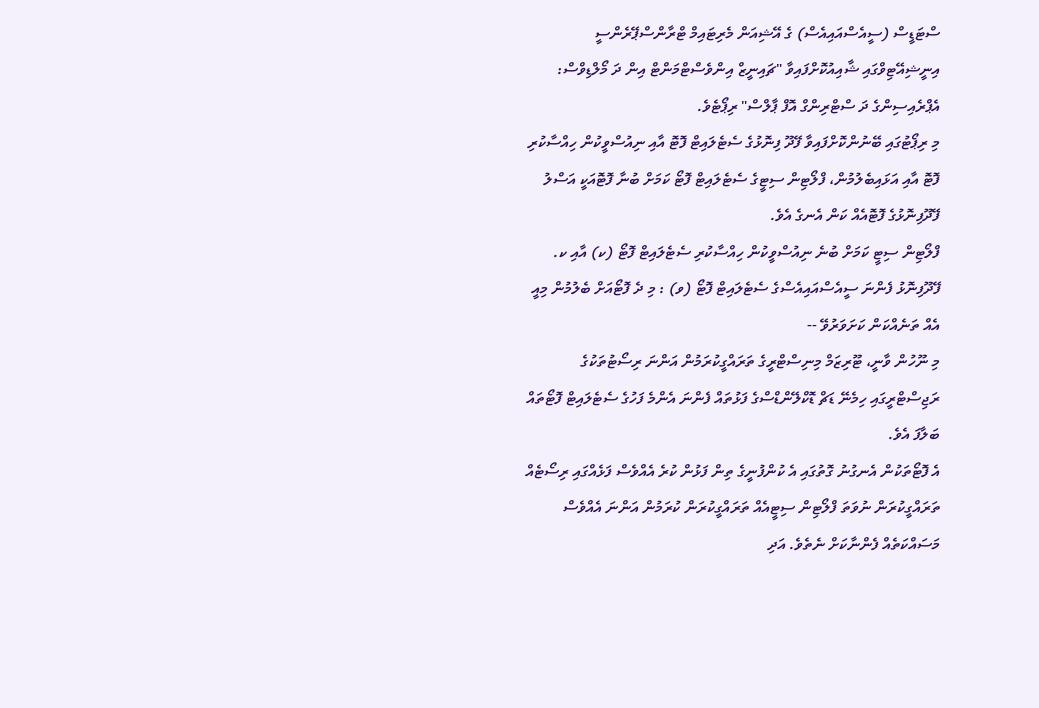ސްޓަޑީސް (ސީއެސްއައިއެސް) ގެ އޭޝިއަން މެރިޓައިމް ޓްރާންސްޕޭރެންސީ އިނީޝިއޭޓިވްގައި ޝާއިއުކޮށްފައިވާ "ޗައިނީޒް އިންވެސްޓްމަންޓް އިން ދަ މޯލްޑިވްސް: އެޕްރެއިސިންގެ ދަ ސްޓްރިންގް އޮފް ޕާލްސް" ރިޕޯޓެވެ.
މި ރިޕޯޓުގައި ބޭނުންކޮށްފައިވާ ފޭދޫ ފިނޮޅުގެ ސެޓެލައިޓް ފޮޓޮ އާއި ނިއުސްވީކުން ހިއްސާކުރި ފޮޓޮ އާއި އަޅައިބެލުމުން، ފްލޯޓިން ސިޓީގެ ސެޓެލައިޓް ފޮޓޯ ކަމަށް ބުނާ ފޮޓޮއަކީ އަސްލު ފޭދޫފިނޮޅުގެ ފޮޓޮއެއް ކަން އެނގެ އެވެ.
ފްލޯޓިން ސިޓީ ކަމަށް ބުނެ ނިއުސްވީކުން ހިއްސާކުރި ސެޓެލައިޓް ފޮޓޯ (ކ) އާއި ކ. ފޭދޫފިނޮޅު ފެންނަ ސީއެސްއައިއެސްގެ ސެޓެލައިޓް ފޮޓޯ (ވ) : މި ދެ ފޮޓޯއަށް ބެލުމުން މިއީ އެއް ތަނެއްކަން ކަށަވަރުވޭ --
މި ނޫހުން ވާނީ، ޓޫރިޒަމް މިނިސްޓްރީގެ ތަރައްގީކުރަމުން އަންނަ ރިސޯޓުތަކުގެ ރަޖިސްޓްރީގައި ހިމެނޭ ޑަޗް ޑޮކްލޭންޑްސްގެ ފަޅުތައް ފެންނަ އެންމެ ފަހުގެ ސެޓެލައިޓް ފޮޓޯތައް ބަލާފަ އެވެ.
އެ ފޮޓޯތަކުން އެނގުނު ގޮތުގައި އެ ކުންފުނީގެ ތިން ފަޅުން ކުރެ އެއްވެސް ފަޅެއްގައި ރިސޯޓެއް ތަރައްގީކުރަން ނުވަތަ ފްލޯޓިން ސިޓީއެއް ތަރައްގީކުރަން ކުރަމުން އަންނަ އެއްވެސް މަސައްކަތެއް ފެންނާކަށް ނެތެވެ. އަދި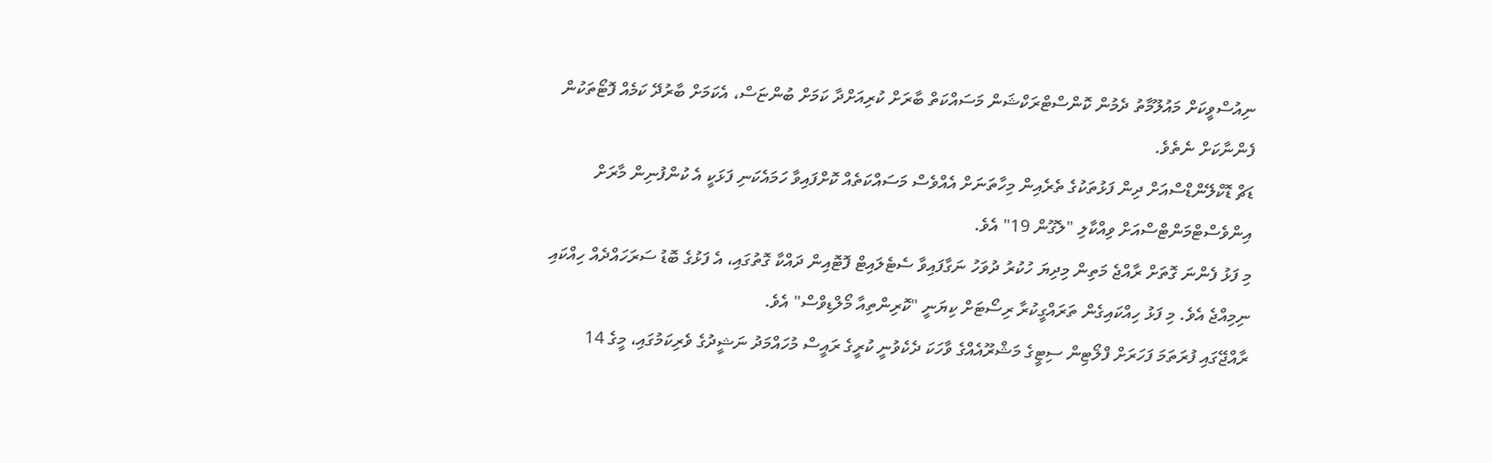ނިއުސްވީކަށް މައުލޫމާތު ދެމުން ކޮންސްޓްރަކްޝަން މަސައްކަތް ބާރަށް ކުރިއަށްދާ ކަމަށް ބުންޏަސް، އެކަމަށް ބާރުދޭ ކަމެއް ފޮޓޯތަކުން ފެންނާކަށް ނެތެވެ.
ޑަޗް ޑޮކްލޭންޑްސްއަށް ދިން ފަޅުތަކުގެ ތެރެއިން މިހާތަނަށް އެއްވެސް މަސައްކަތެއް ކޮށްފައިވާ ހަމައެކަނި ފަޅަކީ އެ ކުންފުނިން މާރަށް އިންވެސްޓްމަންޓްސްއަށް ވިއްކާލި "ލެގޫން 19" އެވެ.
މި ފަޅު ފެންނަ ގޮތަށް ރާއްޖެ މަތިން މިދިޔަ ހުކުރު ދުވަހު ނަގާފައިވާ ސެޓެލައިޓް ފޮޓޮއިން ދައްކާ ގޮތުގައި، އެ ފަޅުގެ ބޮޑު ސަރަހައްދެއް ހިއްކައި ނިމިއްޖެ އެވެ. މި ފަޅު ހިއްކައިގެން ތަރައްގީކުރާ ރިސޯޓަށް ކިޔަނީ "ކޮރިންތިއާ މޯލްޑިވްސް" އެވެ.
ރާއްޖޭގައި ފުރަތަމަ ފަހަރަށް ފްލޯޓިން ސިޓީގެ މަޝްރޫއެއްގެ ވާހަކަ ދެކެވުނީ ކުރީގެ ރައީސް މުހައްމަދު ނަޝީދުގެ ވެރިކަމުގައި، މީގެ 14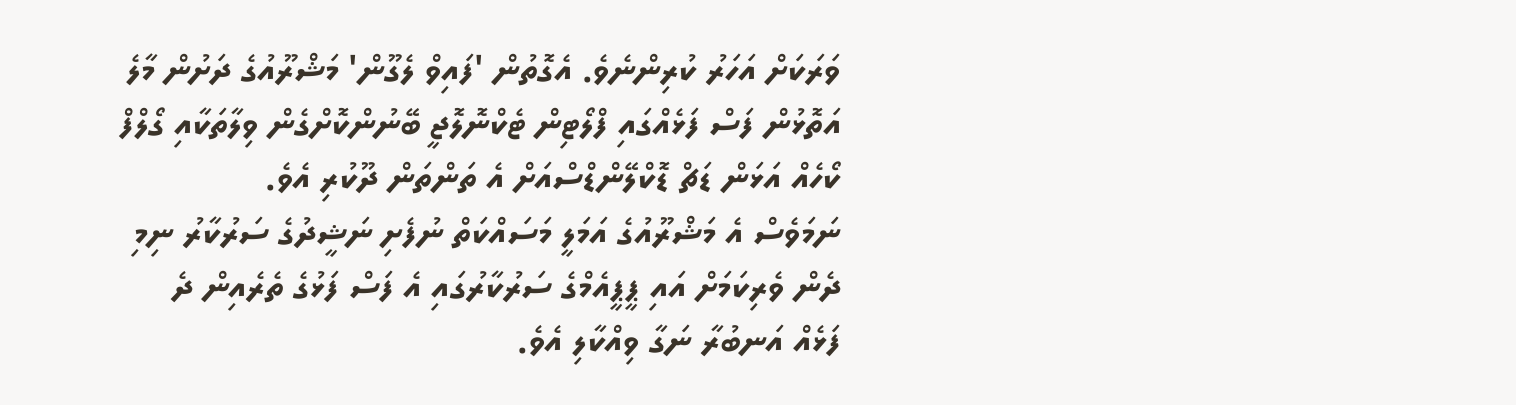ވަރަކަށް އަހަރު ކުރިންނެވެ. އެގޮތުން 'ފައިވް ލެގޫން' މަޝްރޫއުގެ ދަށުން މާލެ އަތޮޅުން ފަސް ފަޅެއްގައި ފްލޯޓިން ޓެކްނޮލޮޖީ ބޭނުންކޮށްގެން ވިލާތަކާއި ގޯލްފް ކޯހެއް އަޅަން ޑަޗް ޑޮކްލޭންޑްސްއަށް އެ ތަންތަން ދޫކުރި އެވެ.
ނަމަވެސް އެ މަޝްރޫއުގެ އަމަލީ މަސައްކަތް ނުފެށި ނަޝީދުގެ ސަރުކާރު ނިމި ދެން ވެރިކަމަށް އައި ޕީޕީއެމްގެ ސަރުކާރުގައި އެ ފަސް ފަޅުގެ ތެރެއިން ދެ ފަޅެއް އަނބުރާ ނަގާ ވިއްކާލި އެވެ.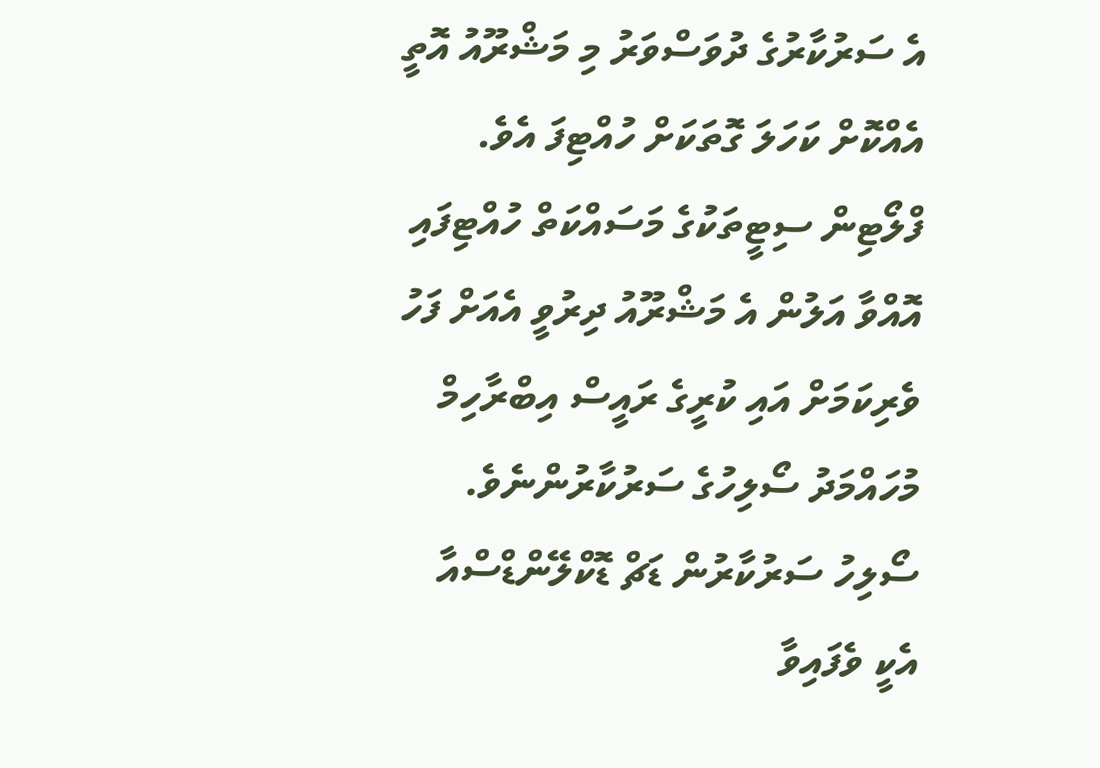އެ ސަރުކާރުގެ ދުވަސްވަރު މި މަޝްރޫއު އޮތީ އެއްކޮށް ކަހަލަ ގޮތަކަށް ހުއްޓިފަ އެވެ.
ފްލޯޓިން ސިޓީތަކުގެ މަސައްކަތް ހުއްޓިފައި އޮއްވާ އަލުން އެ މަޝްރޫއު ދިރުވީ އެއަށް ފަހު ވެރިކަމަށް އައި ކުރީގެ ރައީސް އިބްރާހިމް މުހައްމަދު ސޯލިހުގެ ސަރުކާރުންނެވެ. ސޯލިހު ސަރުކާރުން ޑަޗް ޑޮކްލޭންޑްސްއާ އެކީ ވެފައިވާ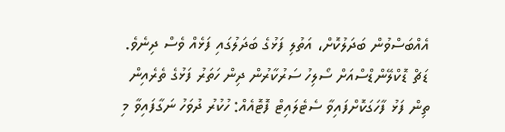އެއްބަސްވުން ބަދަލުކޮށް، އަތުލި ފަޅުގެ ބަދަލުގައި ފަޅެއް ވެސް ދިނެވެ.
ޑަޗް ޑޮކްލޭންޑްސްއަށް ސޯލިހު ސަރުކާރުން ދިން ހަތަރު ފަޅުގެ ތެރެއިން ތިން ފަޅު ފާހަގަކޮށްފައިވާ ސެޓެލައިޓް ފޮޓޮއެއް: ހުކުރު ދުވަހު ނަގާފައިވާ މި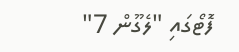ފޮޓޯގައި "ލެގޫން 7"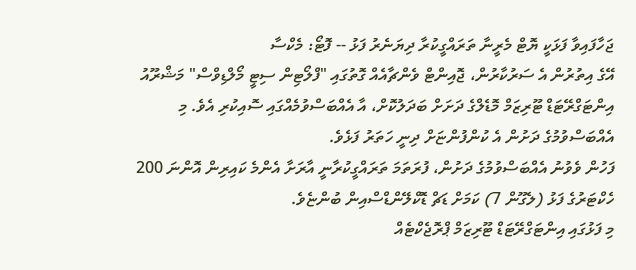ޖަހާފައިވާ ފަޅަކީ ޔޮޓް މެރީނާ ތަރައްގީކުރާ ދިޔަނެރު ފަޅު -- ފޮޓޯ: މެކްސާ
އޭގެ އިތުރުން އެ ސަރުކާރުން، ޖޮއިންޓް ވެންޗާއެއް ގޮތުގައި "ފްލޯޓިން ސިޓީ މޯލްޑިވްސް" މަޝްރޫއު އިންޓަގްރޭޓަޑް ޓޫރިޒަމް މޮޑެލްގެ ދަށަށް ބަދަލުކޮށް، އާ އެއްބަސްވުމެއްގައި ސޮއިކުރި އެވެ. މި އެއްބަސްވުމުގެ ދަށުން އެ ކުންފުންޏަށް ދިނީ ހަތަރު ފަޅެވެ.
ފަހުން ވެވުނު އެއްބަސްވުމުގެ ދަށުން، ފުރަތަމަ ތަރައްގީކުރާނީ އާރަށާ އެންމެ ކައިރިން އޮންނަ 200 ހެކްޓަރުގެ ފަޅު (ލެގޫން 7) ކަމަށް ޑަޗް ޑޮކްލޭންޑްސްއިން ބުންޏެވެ.
މި ފަޅުގައި އިންޓަގްރޭޓަޑް ޓޫރިޒަމް ޕްރޮޖެކްޓެއް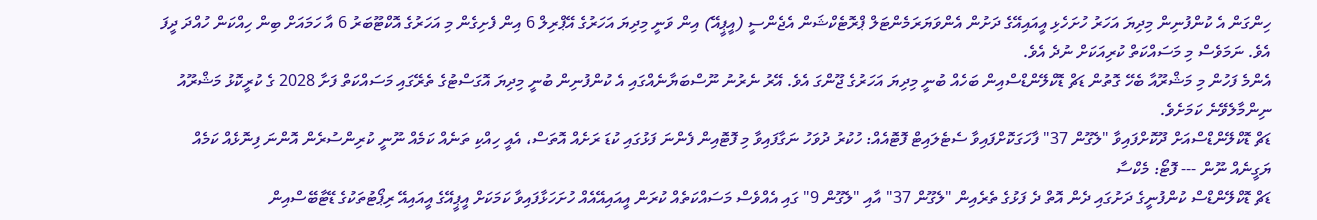ހިންގަން އެ ކުންފުނިން މިދިޔަ އަހަރު ހުށަހެޅި އީއައިއޭގެ ދަށުން އެންވަޔަރަމެންޓަލް ޕްރޮޓެކްޝަން އެޖެންސީ (އީޕީއޭ) އިން ވަނީ މިދިޔަ އަހަރުގެ އޭޕްރިލް 6 އިން ފެށިގެން މި އަހަރުގެ އޮކްޓޫބަރު 6 އާ ހަމައަށް ބިން ހިއްކަން ހުއްދަ ދީފަ އެވެ. ނަމަވެސް މި މަސައްކަތް ކުރިއަކަށް ނުދެ އެވެ.
އެންމެ ފަހުން މި މަޝްރޫއާ ބެހޭ ގޮތުން ޑަޗް ޑޮކްލޭންޑްސްއިން ބަހެއް ބުނީ މިދިޔަ އަހަރުގެ ޖޫންގަ އެވެ. އޭރު ނެރުނު ނޫސްބަޔާނެއްގައި އެ ކުންފުނިން ބުނީ މިދިޔަ އޮގަސްޓުގެ ތެރޭގައި މަސައްކަތް ފަށާ 2028 ގެ ކުރީކޮޅު މަޝްރޫއު ނިންމާލެވޭނެ ކަމަށެވެ.
ޑަޗް ޑޮކްލޭންޑްސްއަށް ދޫކޮށްފައިވާ "ލެގޫން 37" ފާހަގަކޮށްފައިވާ ސެޓެލައިޓް ފޮޓޮއެއް: ހުކުރު ދުވަހު ނަގާފައިވާ މި ފޮޓޮއިން ފެންނަ ފަޅުގައި ކުޑަ ރަށެއް އޮތަސް، އެއީ ހިއްކި ތަނެއް ކަމެއް ނޫނީ ކުރިންސުރެން އޮންނަ ފިނޮޅެއް ކަމެއް ޔަގީނެއް ނޫން --- ފޮޓޯ: މެކްސާ
ޑަޗް ޑޮކްލޭންޑްސް ކުންފުނީގެ ދަށުގައި ދެން އޮތް ދެ ފަޅުގެ ތެރެއިން "ލެގޫން 37" އާއި "ލެގޫން 9" ގައި އެއްވެސް މަސައްކަތެއް ކުރަން އީއައިއޭއެއް ހުށަހަޅާފައިވާ ކަމަކަށް އީޕީއޭގެ އީއައިއޭ ރިޕޯޓުތަކުގެ ޑޭޓާބޭސްއިން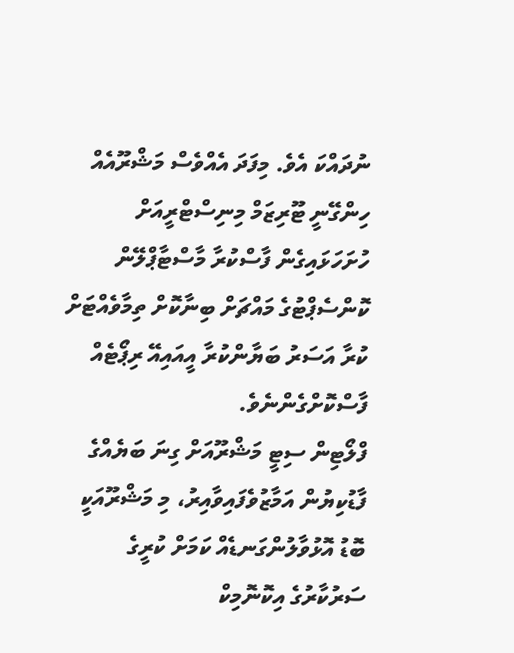ނުދައްކަ އެވެ. މިފަދަ އެއްވެސް މަޝްރޫއެއް ހިންގޭނީ ޓޫރިޒަމް މިނިސްޓްރީއަށް ހުށަހަޅައިގެން ފާސްކުރާ މާސްޓާޕްލޭން ކޮންސެޕްޓުގެ މައްޗަށް ބިނާކޮށް ތިމާވެއްޓަށް ކުރާ އަސަރު ބަޔާންކުރާ އީއައިއޭ ރިޕޯޓެއް ފާސްކޮށްގެންނެވެ.
ފްލޯޓިން ސިޓީ މަޝްރޫއަށް ގިނަ ބަޔެއްގެ ފާޑުކިޔުން އަމާޒުވެފައިވާއިރު، މި މަޝްރޫއަކީ ބޮޑު އޮޅުވާލުންގަނޑެއް ކަމަށް ކުރީގެ ސަރުކާރުގެ އިކޮނޮމިކް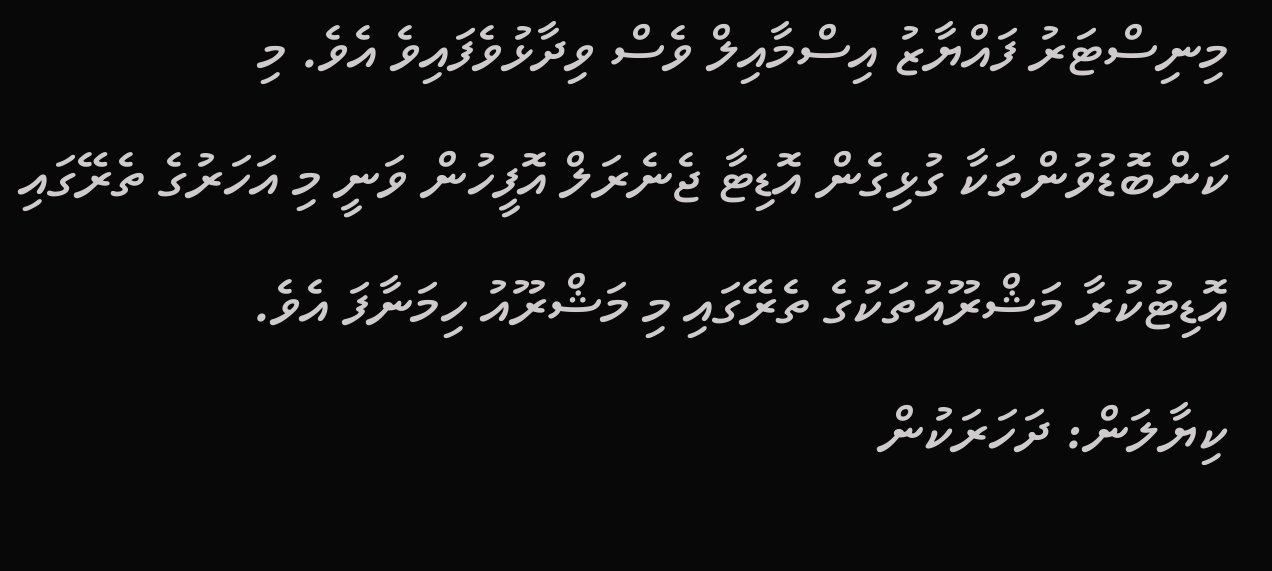މިނިސްޓަރު ފައްޔާޒު އިސްމާއިލް ވެސް ވިދާޅުވެފައިވެ އެވެ. މި ކަންބޮޑުވުންތަކާ ގުޅިގެން އޮޑިޓާ ޖެނެރަލް އޮފީހުން ވަނީ މި އަހަރުގެ ތެރޭގައި އޮޑިޓުކުރާ މަޝްރޫއުތަކުގެ ތެރޭގައި މި މަޝްރޫއު ހިމަނާފަ އެވެ.
ކިޔާލަން: ދަހަރަކުން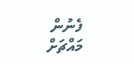ފެނުން މައްޗަށް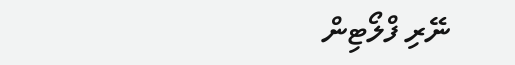ނޭރި ފްލޯޓިން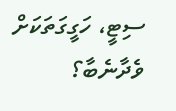ސިޓީ، ހަގީގަތަކަށް ވެދާނެބާ؟